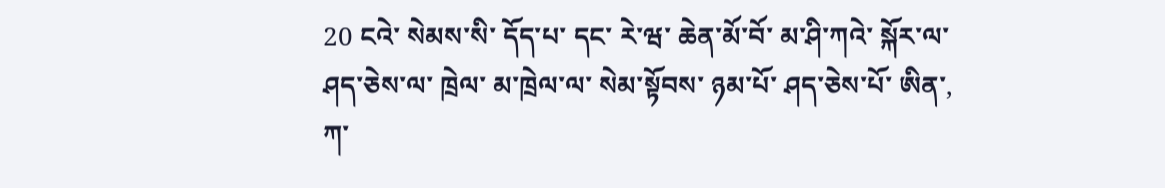20 ངའེ་ སེམས་སི་ དོད་པ་ དང་ རེ་ཝ་ ཆེན་མོ་བོ་ མ་ཤི་ཀའེ་ སྐོར་ལ་ ཤད་ཅེས་ལ་ ཁྲེལ་ མ་ཁྲེལ་ལ་ སེམ་སྟོབས་ ཉམ་པོ་ ཤད་ཅེས་པོ་ ཨིན་, ཀ་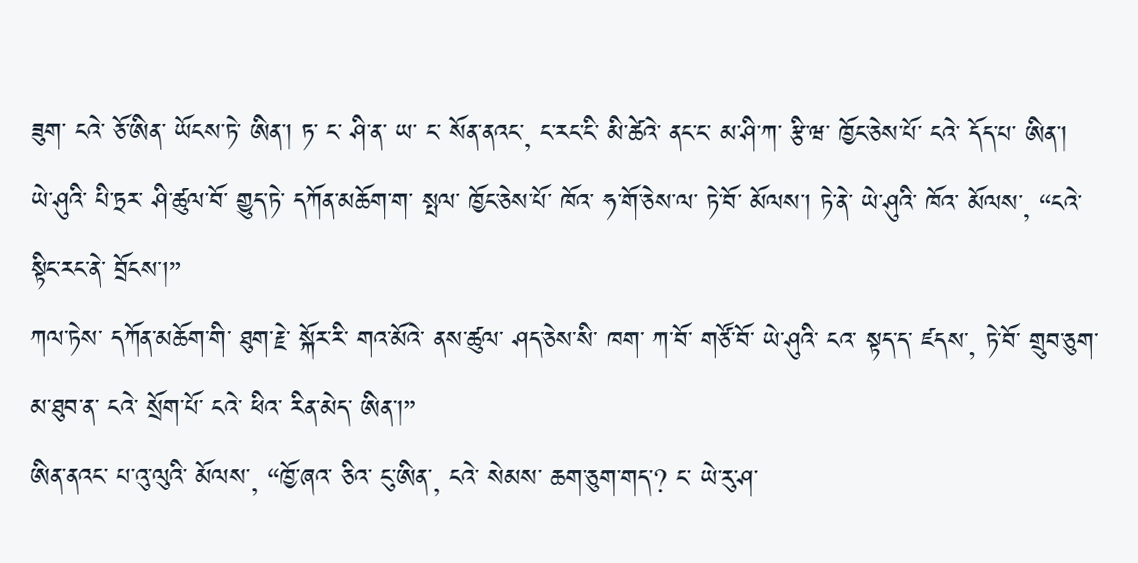ཟུག་ ངའེ་ ཅོ་ཨིན་ ཡོངས་ཏེ་ ཨིན་། ཏ་ ང་ ཤི་ན་ ཡ་ ང་ སོན་ནའང་, ང་རང་ངི་ མི་ཚེའེ་ ནང་ང་ མ་ཤི་ཀ་ རྩི་ཝ་ ཁྱོང་ཅེས་པོ་ ངའེ་ དོད་པ་ ཨིན་།
ཡེ་ཤུའི་ པི་ཏྲར་ ཤི་ཚུལ་བོ་ གྱུད་ཏེ་ དཀོན་མཆོག་ག་ སྤལ་ ཁྱོང་ཅེས་པོ་ ཁོའ་ ཧ་གོ་ཅེས་ལ་ ཏེ་བོ་ མོལས་། ཏེ་ནེ་ ཡེ་ཤུའི་ ཁོའ་ མོལས་, “ངའེ་ སྟིང་རང་ནེ་ བྲོངས་།”
ཀལ་ཏེས་ དཀོན་མཆོག་གི་ ཐུག་རྗེ་ སྐོར་རི་ གའ་མོའེ་ ནས་ཚུལ་ ཤད་ཅེས་སི་ ཁག་ ཀ་བོ་ གཙོ་བོ་ ཡེ་ཤུའི་ ངའ་ སྟད་ད་ ཛདས་, ཏེ་བོ་ གྲུབ་ཅུག་ མ་ཐུབ་ན་ ངའེ་ སྲོག་པོ་ ངའེ་ ཕིའ་ རིན་མེད་ ཨིན་།”
ཨིན་ནའང་ པ་འུ་ལུའི་ མོལས་, “ཁྱོ་ཞའ་ ཅིའ་ ངུ་ཨིན་, ངའེ་ སེམས་ ཆག་ཅུག་གད་? ང་ ཡེ་རུ་ཤ་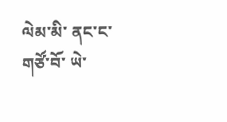ལེམ་མི་ ནང་ང་ གཙོ་བོ་ ཡེ་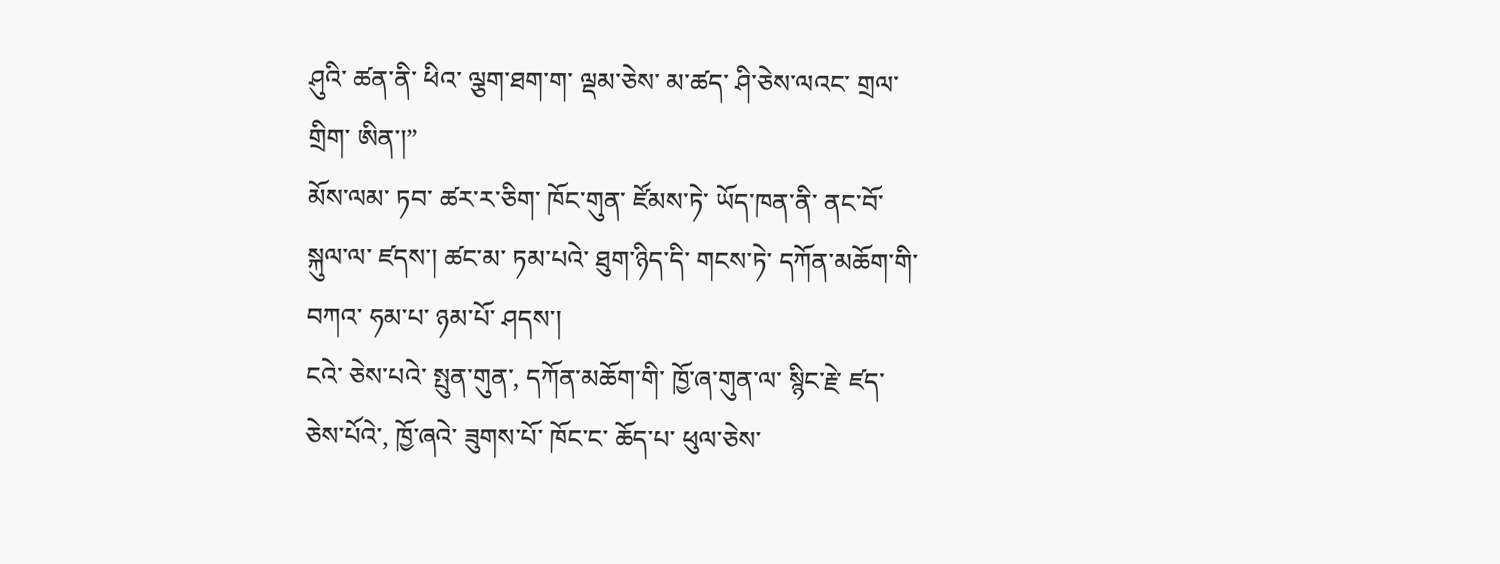ཤུའི་ ཚན་ནི་ ཕིའ་ ལྕག་ཐག་ག་ ལྡམ་ཅེས་ མ་ཚད་ ཤི་ཅེས་ལའང་ གྲལ་གྲིག་ ཨིན་།”
མོས་ལམ་ ཏབ་ ཚར་ར་ཅིག་ ཁོང་གུན་ ཛོམས་ཏེ་ ཡོད་ཁན་ནི་ ནང་བོ་ སྐུལ་ལ་ ཛདས་། ཚང་མ་ ཏམ་པའེ་ ཐུག་ཉིད་དི་ གངས་ཏེ་ དཀོན་མཆོག་གི་ བཀའ་ ཧམ་པ་ ཉམ་པོ་ ཤདས་།
ངའེ་ ཅེས་པའེ་ སྤུན་གུན་, དཀོན་མཆོག་གི་ ཁྱོ་ཞ་གུན་ལ་ སྙིང་རྗེ་ ཛད་ཅེས་པོའེ་, ཁྱོ་ཞའེ་ ཟུགས་པོ་ ཁོང་ང་ ཆོད་པ་ ཕུལ་ཅེས་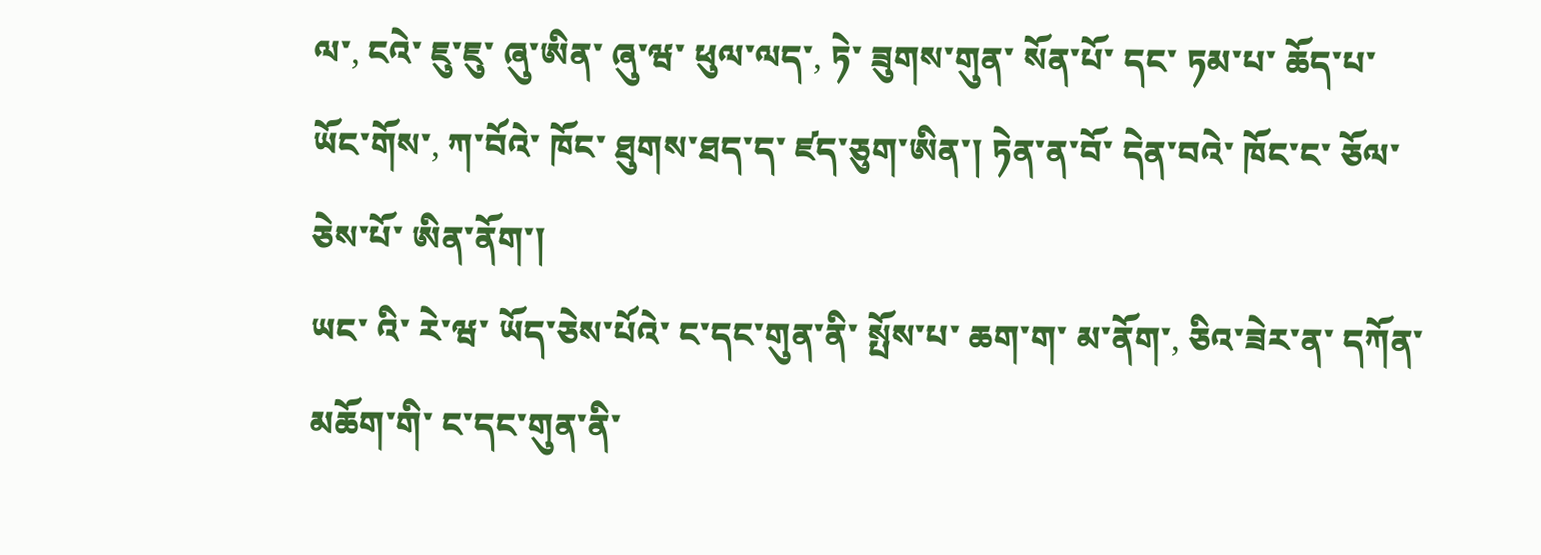ལ་, ངའེ་ ཇུ་ཇུ་ ཞུ་ཨིན་ ཞུ་ཝ་ ཕུལ་ལད་, ཏེ་ ཟུགས་གུན་ སོན་པོ་ དང་ ཏམ་པ་ ཆོད་པ་ ཡོང་གོས་, ཀ་བོའེ་ ཁོང་ ཐུགས་ཐད་ད་ ཛད་ཅུག་ཨིན་། ཏེན་ན་བོ་ དེན་བའེ་ ཁོང་ང་ ཅོལ་ཅེས་པོ་ ཨིན་ནོག་།
ཡང་ འི་ རེ་ཝ་ ཡོད་ཅེས་པོའེ་ ང་དང་གུན་ནི་ སྤོས་པ་ ཆག་ག་ མ་ནོག་, ཅིའ་ཟེར་ན་ དཀོན་མཆོག་གི་ ང་དང་གུན་ནི་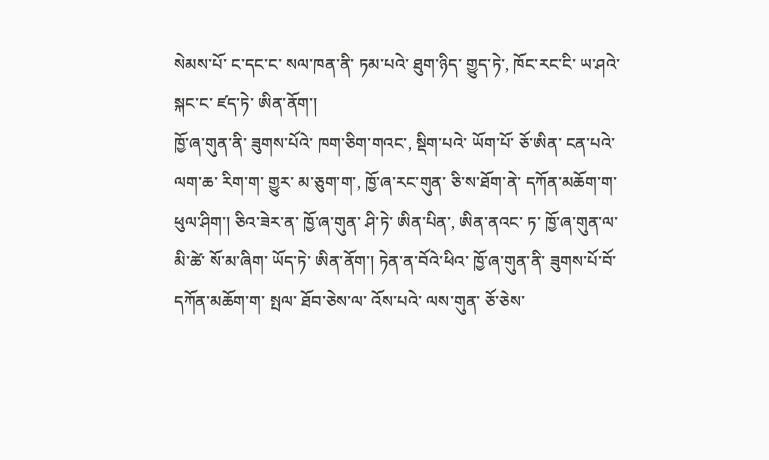སེམས་པོ་ ང་དང་ང་ སལ་ཁན་ནི་ ཏམ་པའེ་ ཐུག་ཉིད་ གྱུད་ཏེ་, ཁོང་རང་ངི་ ཡ་ཤའེ་ སྐང་ང་ ཛད་ཏེ་ ཨིན་ནོག་།
ཁྱོ་ཞ་གུན་ནི་ ཟུགས་པོའེ་ ཁག་ཅིག་གའང་, སྡིག་པའེ་ ཡོག་པོ་ ཅོ་ཨིན་ ངན་པའེ་ ལག་ཆ་ རིག་ག་ གྱུར་ མ་ཅུག་ག་, ཁྱོ་ཞ་རང་གུན་ ཅི་ས་ཐོག་ནེ་ དཀོན་མཆོག་ག་ ཕུལ་ཤིག་། ཅིའ་ཟེར་ན་ ཁྱོ་ཞ་གུན་ ཤི་ཏེ་ ཨིན་པིན་, ཨིན་ནའང་ ཏ་ ཁྱོ་ཞ་གུན་ལ་ མི་ཚེ་ སོ་མ་ཞིག་ ཡོད་ཏེ་ ཨིན་ནོག་། ཏེན་ན་བོའེ་ཕིའ་ ཁྱོ་ཞ་གུན་ནི་ ཟུགས་པོ་བོ་ དཀོན་མཆོག་ག་ སྤལ་ ཐོབ་ཅེས་ལ་ འོས་པའེ་ ལས་གུན་ ཅོ་ཅེས་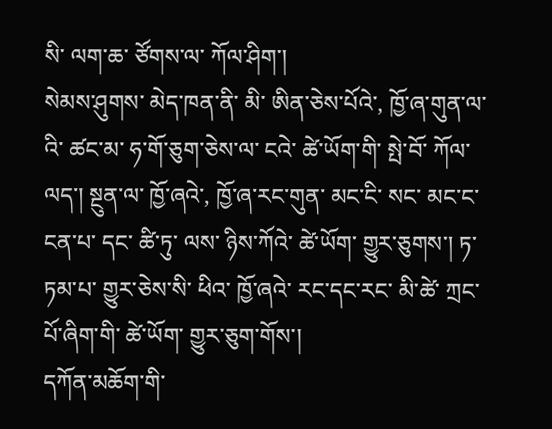སི་ ལག་ཆ་ ཙོགས་ལ་ ཀོལ་ཤིག་།
སེམས་ཤུགས་ མེད་ཁན་ནི་ མི་ ཨིན་ཅེས་པོའེ་, ཁྱོ་ཞ་གུན་ལ་ འི་ ཚང་མ་ ཧ་གོ་ཅུག་ཅེས་ལ་ ངའེ་ ཚེ་ཡོག་གི་ སྤེ་བོ་ ཀོལ་ལད་། སྔུན་ལ་ ཁྱོ་ཞའེ་, ཁྱོ་ཞ་རང་གུན་ མང་ངི་ སང་ མང་ང་ ངན་པ་ དང་ ཚི་ཏུ་ ལས་ ཉིས་ཀོའེ་ ཚེ་ཡོག་ གྱུར་ཅུགས་། ཏ་ ཏམ་པ་ གྱུར་ཅེས་སི་ ཕིའ་ ཁྱོ་ཞའེ་ རང་དང་རང་ མི་ཚེ་ ཀྲང་པོ་ཞིག་གི་ ཚེ་ཡོག་ གྱུར་ཅུག་གོས་།
དཀོན་མཆོག་གི་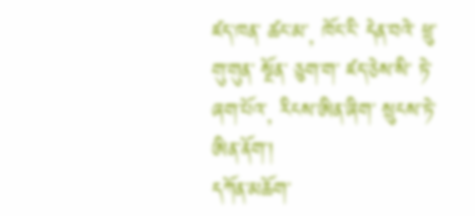ཛད་ཁན་ ཚང་མ་, ཁོང་ངི་ དེན་བའེ་ ཕྲུ་གུ་གུན་ སྔོན་ ཅུག་ག་ ཛད་ཅེས་སི་ ཏེ་ ཞག་པོའ་, རིངས་ཨིན་ཞིག་ སྲུངས་ཏེ་ ཨིན་ནོག་།
དཀོན་མཆོག་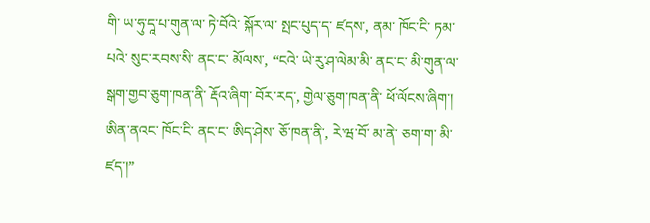གི་ ཡ་ཧུ་དཱ་པ་གུན་ལ་ ཏེ་བོའེ་ སྐོར་ལ་ སྤང་པུད་ད་ ཛདས་, ནམ་ ཁོང་ངི་ ཏམ་པའེ་ སུང་རབས་སི་ ནང་ང་ མོལས་, “ངའེ་ ཡེ་རུ་ཤ་ལེམ་མི་ ནང་ང་ མི་གུན་ལ་ སྒག་གྱབ་ཅུག་ཁན་ནི་ རྡོའ་ཞིག་ བོར་རད་, གྱེལ་ཅུག་ཁན་ནི་ ཕོ་ལོངས་ཞིག་། ཨིན་ནའང་ ཁོང་ངི་ ནང་ང་ ཨིད་ཤེས་ ཅོ་ཁན་ནི་, རེ་ཝ་བོ་ མ་ནེ་ ཅག་ག་ མི་ཛད་།”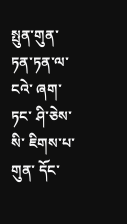སྤུན་གུན་ ཏན་ཏན་ལ་ ངའེ་ ཞག་ཏང་ ཤི་ཅེས་སི་ ཇིགས་པ་གུན་ དོང་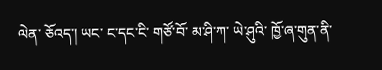ལེན་ ཅོའད་། ཡང་ ང་དང་ངི་ གཙོ་བོ་ མ་ཤི་ཀ་ ཡེ་ཤུའི་ ཁྱོ་ཞ་གུན་ནི་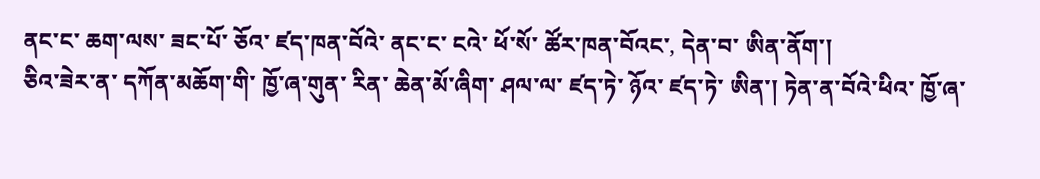ནང་ང་ ཆག་ལས་ ཟང་པོ་ ཅོའ་ ཛད་ཁན་བོའེ་ ནང་ང་ ངའེ་ ཕོ་སོ་ ཚོར་ཁན་བོའང་, དེན་བ་ ཨིན་ནོག་།
ཅིའ་ཟེར་ན་ དཀོན་མཆོག་གི་ ཁྱོ་ཞ་གུན་ རིན་ ཆེན་མོ་ཞིག་ ཤལ་ལ་ ཛད་ཏེ་ ཉོའ་ ཛད་ཏེ་ ཨིན་། ཏེན་ན་བོའེ་ཕིའ་ ཁྱོ་ཞ་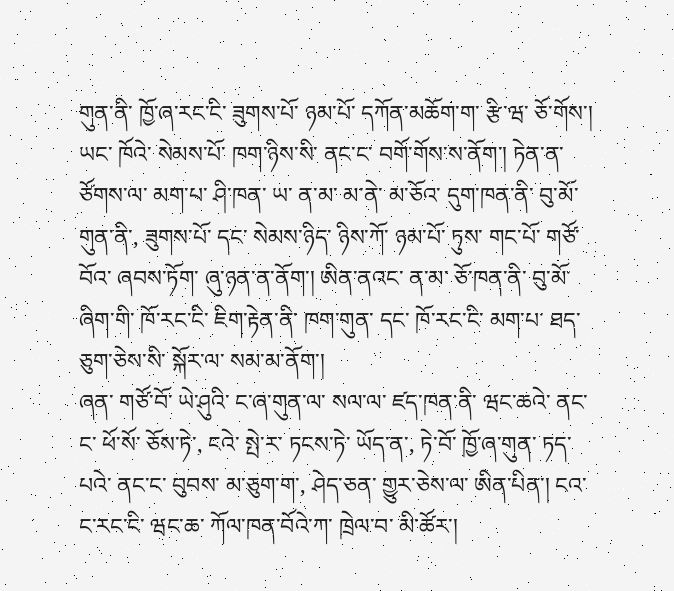གུན་ནི་ ཁྱོ་ཞ་རང་ངི་ ཟུགས་པོ་ ཉམ་པོ་ དཀོན་མཆོག་ག་ རྩི་ཝ་ ཅོ་གོས་།
ཡང་ ཁོའེ་ སེམས་པོ་ ཁག་ཉིས་སི་ ནང་ང་ བགོ་གོས་ས་ནོག་། ཏེན་ན་ ཙོགས་ལ་ མག་པ་ ཤི་ཁན་ ཡ་ ན་མ་ མ་ནེ་ མ་ཅོའ་ དུག་ཁན་ནི་ བུ་མོ་ གུན་ནི་, ཟུགས་པོ་ དང་ སེམས་ཉིད་ ཉིས་ཀོ་ ཉམ་པོ་ ཏུས་ གང་པོ་ གཙོ་བོའ་ ཞབས་ཏོག་ ཞུ་ཉན་ན་ནོག་། ཨིན་ནའང་ ན་མ་ ཅོ་ཁན་ནི་ བུ་མོ་ཞིག་གི་ ཁོ་རང་ངི་ ཇིག་རྟེན་ནི་ ཁག་གུན་ དང་ ཁོ་རང་ངི་ མག་པ་ ཐད་ཅུག་ཅེས་སི་ སྐོར་ལ་ སམ་མ་ནོག་།
ཞན་ གཙོ་བོ་ ཡེ་ཤུའི་ ང་ཞ་གུན་ལ་ སལ་ལ་ ཛད་ཁན་ནི་ ཝང་ཆའེ་ ནང་ང་ ཕོ་སོ་ ཅོས་ཏེ་, ངའེ་ སྤེ་ར་ ཏངས་ཏེ་ ཡོད་ན་, ཏེ་བོ་ ཁྱོ་ཞ་གུན་ ཏད་པའེ་ ནང་ང་ བུབས་ མ་ཅུག་ག་, ཤེད་ཅན་ གྱུར་ཅེས་ལ་ ཨིན་པིན་། ངའ་ ང་རང་ངི་ ཝང་ཆ་ ཀོལ་ཁན་བོའེ་ཀ་ ཁྲེལ་བ་ མི་ཚོར་།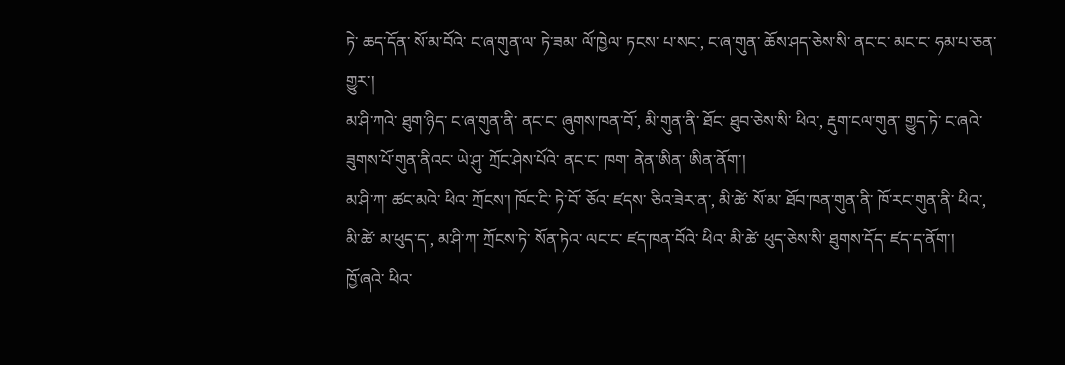ཏེ་ ཆད་དོན་ སོ་མ་བོའེ་ ང་ཞ་གུན་ལ་ ཏེ་ཟམ་ ལོ་ཁྱེལ་ ཏངས་ པ་སང་, ང་ཞ་གུན་ ཆོས་ཤད་ཅེས་སི་ ནང་ང་ མང་ང་ ཧམ་པ་ཅན་ གྱུར་།
མ་ཤི་ཀའེ་ ཐུག་ཉིད་ ང་ཞ་གུན་ནི་ ནང་ང་ ཞུགས་ཁན་བོ་, མི་གུན་ནི་ ཐོང་ ཐུབ་ཅེས་སི་ ཕིའ་, རྡུག་ངལ་གུན་ གྱུད་ཏེ་ ང་ཞའེ་ ཟུགས་པོ་གུན་ནིའང་ ཡེ་ཤུ་ ཀྲོང་ཤེས་པོའེ་ ནང་ང་ ཁག་ ནེན་ཨིན་ ཨིན་ནོག་།
མ་ཤི་ཀ་ ཚང་མའེ་ ཕིའ་ ཀྲོངས་། ཁོང་ངི་ ཏེ་བོ་ ཅོའ་ ཛདས་ ཅིའ་ཟེར་ན་, མི་ཚེ་ སོ་མ་ ཐོབ་ཁན་གུན་ནི་ ཁོ་རང་གུན་ནི་ ཕིའ་, མི་ཚེ་ མ་ཕུད་ད་, མ་ཤི་ཀ་ ཀྲོངས་ཏེ་ སོན་ཏེའ་ ལང་ང་ ཛད་ཁན་བོའེ་ ཕིའ་ མི་ཚེ་ ཕུད་ཅེས་སི་ ཐུགས་དོད་ ཛད་ད་ནོག་།
ཁྱོ་ཞའེ་ ཕིའ་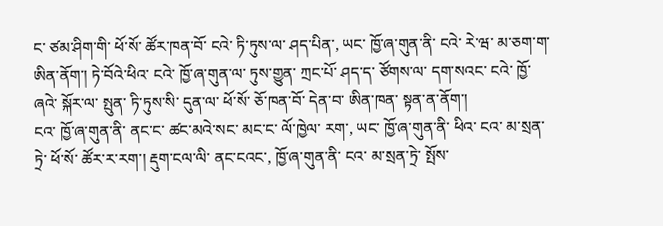ང་ ཙམ་ཤིག་གི་ ཕོ་སོ་ ཚོར་ཁན་བོ་ ངའེ་ ཏི་ཏུས་ལ་ ཤད་པིན་, ཡང་ ཁྱོ་ཞ་གུན་ནི་ ངའེ་ རེ་ཝ་ མ་ཅག་ག་ ཨིན་ནོག་། ཏེ་བོའེ་ཕིའ་ ངའེ་ ཁྱོ་ཞ་གུན་ལ་ ཏུས་གྱུན་ ཀྲང་པོ་ ཤད་ད་ ཙོགས་ལ་ དག་སའང་ ངའེ་ ཁྱོ་ཞའེ་ སྐོར་ལ་ སྤུན་ ཏི་ཏུས་སི་ དུན་ལ་ ཕོ་སོ་ ཅོ་ཁན་བོ་ དེན་བ་ ཨིན་ཁན་ སྟན་ན་ནོག་།
ངའ་ ཁྱོ་ཞ་གུན་ནི་ ནང་ང་ ཚང་མའེ་སང་ མང་ང་ ལོ་ཁྱེལ་ རག་, ཡང་ ཁྱོ་ཞ་གུན་ནི་ ཕིའ་ ངའ་ མ་སྲན་ཏྲེ་ ཕོ་སོ་ ཚོར་ར་རག་། རྡུག་ངལ་ལི་ ནང་ངའང་, ཁྱོ་ཞ་གུན་ནི་ ངའ་ མ་སྲན་ཏྲེ་ སྤོས་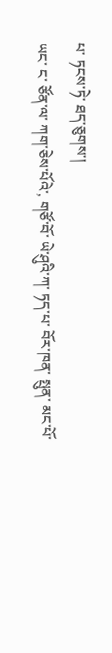པ་ ཏངས་ཏེ་ ཐད་ཅུགས་།
ཡང་ ང་ ཙོན་ལ་ ཀག་ཅེས་པོའེ་, གཙོ་བོ་ ཡེ་ཤུའི་ཀ་ ཏད་པ་ བོར་ཁན་ སྤུན་ མང་པོ་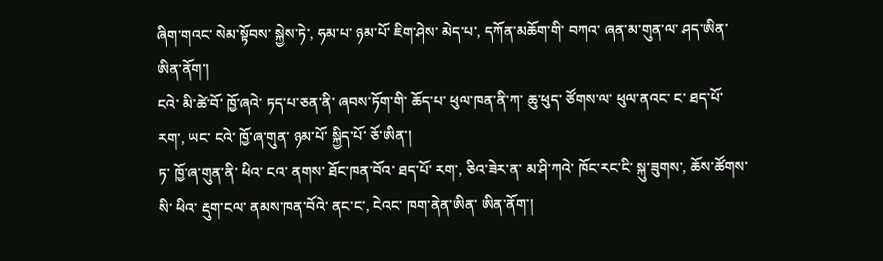ཞིག་གའང་ སེམ་སྟོབས་ སྐྱེས་ཏེ་, ཧམ་པ་ ཉམ་པོ་ ཇིག་ཤེས་ མེད་པ་, དཀོན་མཆོག་གི་ བཀའ་ ཞན་མ་གུན་ལ་ ཤད་ཨིན་ ཨིན་ནོག་།
ངའེ་ མི་ཚེ་བོ་ ཁྱོ་ཞའེ་ ཏད་པ་ཅན་ནི་ ཞབས་ཏོག་གི་ ཆོད་པ་ ཕུལ་ཁན་ནི་ཀ་ ཆུ་ཕུད་ ཙོགས་ལ་ ཕུལ་ནའང་ ང་ ཐད་པོ་ རག་, ཡང་ ངའེ་ ཁྱོ་ཞ་གུན་ ཉམ་པོ་ སྐྱིད་པོ་ ཅོ་ཨིན་།
ཏ་ ཁྱོ་ཞ་གུན་ནི་ ཕིའ་ ངའ་ ནགས་ ཐོང་ཁན་བོའ་ ཐད་པོ་ རག་, ཅིའ་ཟེར་ན་ མ་ཤི་ཀའེ་ ཁོང་རང་ངི་ སྐུ་ཟུགས་, ཆོས་ཚོགས་སི་ ཕིའ་ རྡུག་ངལ་ ནམས་ཁན་བོའེ་ ནང་ང་, ངེའང་ ཁག་ནེན་ཨིན་ ཨིན་ནོག་།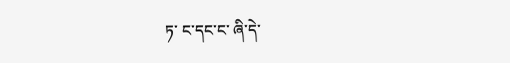ཏ་ ང་དང་ང་ ཞི་དེ་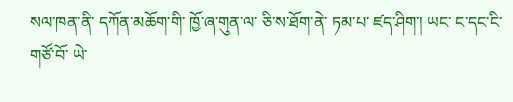སལ་ཁན་ནི་ དཀོན་མཆོག་གི་ ཁྱོ་ཞ་གུན་ལ་ ཅི་ས་ཐོག་ནེ་ ཏམ་པ་ ཛད་ཤིག་། ཡང་ ང་དང་ངི་ གཙོ་བོ་ ཡེ་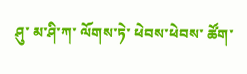ཤུ་ མ་ཤི་ཀ་ ལོགས་ཏེ་ ཕེབས་ཕེབས་ ཚོག་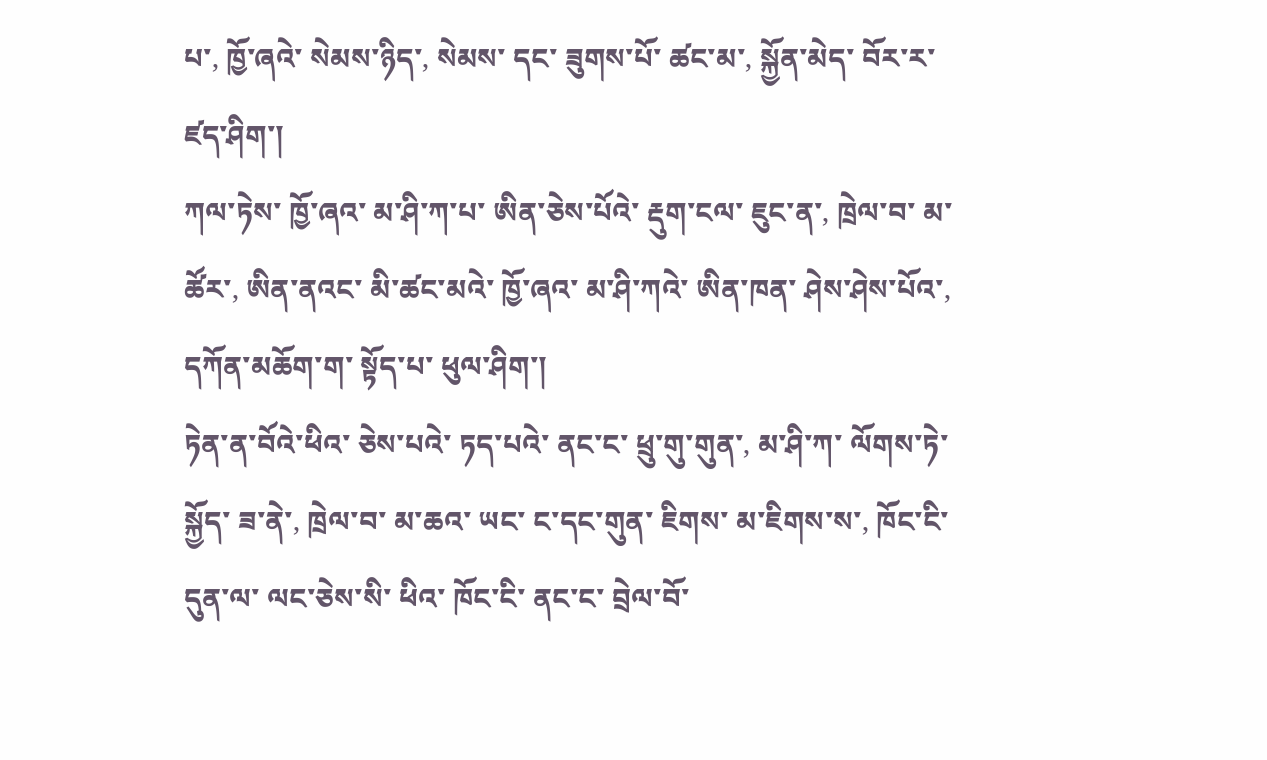པ་, ཁྱོ་ཞའེ་ སེམས་ཉིད་, སེམས་ དང་ ཟུགས་པོ་ ཚང་མ་, སྐྱོན་མེད་ བོར་ར་ ཛད་ཤིག་།
ཀལ་ཏེས་ ཁྱོ་ཞའ་ མ་ཤི་ཀ་པ་ ཨིན་ཅེས་པོའེ་ རྡུག་ངལ་ ཇུང་ན་, ཁྲེལ་བ་ མ་ཚོར་, ཨིན་ནའང་ མི་ཚང་མའེ་ ཁྱོ་ཞའ་ མ་ཤི་ཀའེ་ ཨིན་ཁན་ ཤེས་ཤེས་པོའ་, དཀོན་མཆོག་ག་ སྟོད་པ་ ཕུལ་ཤིག་།
ཏེན་ན་བོའེ་ཕིའ་ ཅེས་པའེ་ ཏད་པའེ་ ནང་ང་ ཕྲུ་གུ་གུན་, མ་ཤི་ཀ་ ལོགས་ཏེ་ སྐྱོད་ ཟ་ནེ་, ཁྲེལ་བ་ མ་ཆའ་ ཡང་ ང་དང་གུན་ ཇིགས་ མ་ཇིགས་ས་, ཁོང་ངི་ དུན་ལ་ ལང་ཅེས་སི་ ཕིའ་ ཁོང་ངི་ ནང་ང་ བྲེལ་བོ་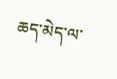ཆད་མེད་ལ་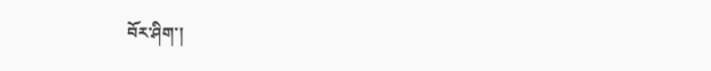བོར་ཤིག་།